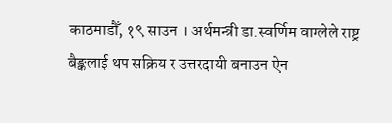काठमाडौँ, १९ साउन । अर्थमन्त्री डा.स्वर्णिम वाग्लेले राष्ट्र बैङ्कलाई थप सक्रिय र उत्तरदायी बनाउन ऐन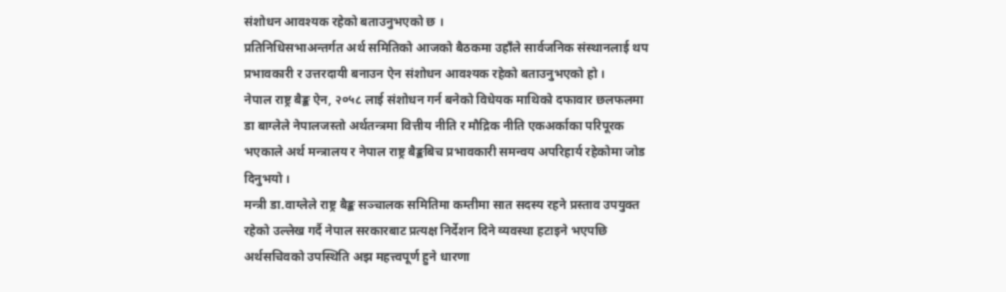संशोधन आवश्यक रहेको बताउनुभएको छ ।
प्रतिनिधिसभाअन्तर्गत अर्थ समितिको आजको बैठकमा उहाँले सार्वजनिक संस्थानलाई थप प्रभावकारी र उत्तरदायी बनाउन ऐन संशोधन आवश्यक रहेको बताउनुभएको हो ।
नेपाल राष्ट्र बैङ्क ऐन, २०५८ लाई संशोधन गर्न बनेको विधेयक माथिको दफावार छलफलमा डा बाग्लेले नेपालजस्तो अर्थतन्त्रमा वित्तीय नीति र मौद्रिक नीति एकअर्काका परिपूरक भएकाले अर्थ मन्त्रालय र नेपाल राष्ट्र बैङ्कबिच प्रभावकारी समन्वय अपरिहार्य रहेकोमा जोड दिनुभयो ।
मन्त्री डा.वाग्लेले राष्ट्र बैङ्क सञ्चालक समितिमा कम्तीमा सात सदस्य रहने प्रस्ताव उपयुक्त रहेको उल्लेख गर्दै नेपाल सरकारबाट प्रत्यक्ष निर्देशन दिने व्यवस्था हटाइने भएपछि अर्थसचिवको उपस्थिति अझ महत्त्वपूर्ण हुने धारणा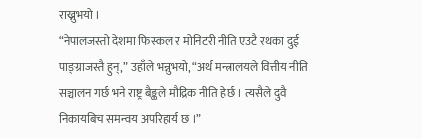राख्नुभयो ।
“नेपालजस्तो देशमा फिस्कल र मोनिटरी नीति एउटै रथका दुई पाङ्ग्राजस्तै हुन्,” उहाँले भन्नुभयो, “अर्थ मन्त्रालयले वित्तीय नीति सञ्चालन गर्छ भने राष्ट्र बैङ्कले मौद्रिक नीति हेर्छ । त्यसैले दुवै निकायबिच समन्वय अपरिहार्य छ ।”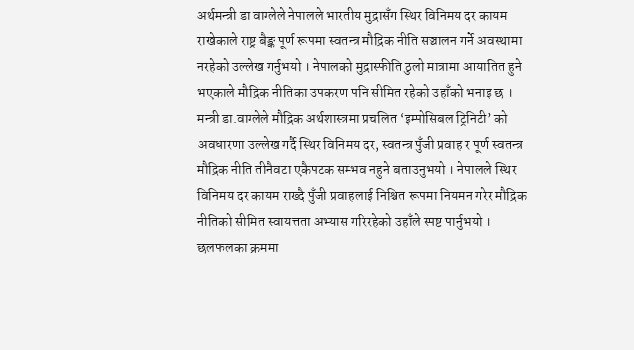अर्थमन्त्री डा वाग्लेले नेपालले भारतीय मुद्रासँग स्थिर विनिमय दर कायम राखेकाले राष्ट्र बैङ्क पूर्ण रूपमा स्वतन्त्र मौद्रिक नीति सञ्चालन गर्ने अवस्थामा नरहेको उल्लेख गर्नुभयो । नेपालको मुद्रास्फीति ठुलो मात्रामा आयातित हुने भएकाले मौद्रिक नीतिका उपकरण पनि सीमित रहेको उहाँको भनाइ छ ।
मन्त्री डा.वाग्लेले मौद्रिक अर्थशास्त्रमा प्रचलित ‘इम्पोसिबल ट्रिनिटी’ को अवधारणा उल्लेख गर्दै स्थिर विनिमय दर, स्वतन्त्र पुँजी प्रवाह र पूर्ण स्वतन्त्र मौद्रिक नीति तीनैवटा एकैपटक सम्भव नहुने बताउनुभयो । नेपालले स्थिर विनिमय दर कायम राख्दै पुँजी प्रवाहलाई निश्चित रूपमा नियमन गरेर मौद्रिक नीतिको सीमित स्वायत्तता अभ्यास गरिरहेको उहाँले स्पष्ट पार्नुभयो ।
छलफलका क्रममा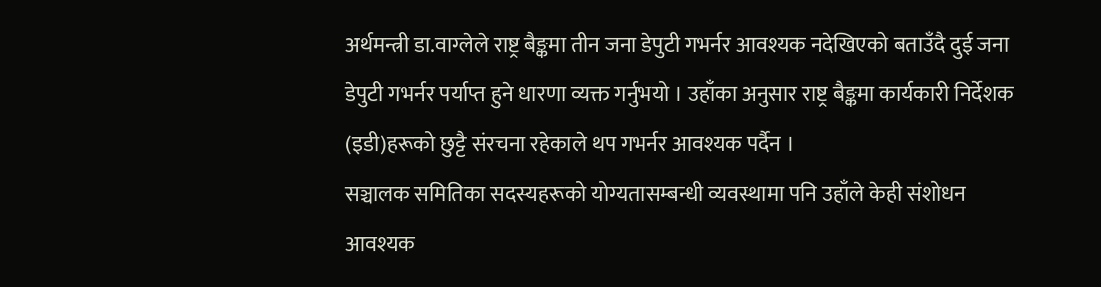अर्थमन्त्री डा.वाग्लेले राष्ट्र बैङ्कमा तीन जना डेपुटी गभर्नर आवश्यक नदेखिएको बताउँदै दुई जना डेपुटी गभर्नर पर्याप्त हुने धारणा व्यक्त गर्नुभयो । उहाँका अनुसार राष्ट्र बैङ्कमा कार्यकारी निर्देशक (इडी)हरूको छुट्टै संरचना रहेकाले थप गभर्नर आवश्यक पर्दैन ।
सञ्चालक समितिका सदस्यहरूको योग्यतासम्बन्धी व्यवस्थामा पनि उहाँले केही संशोधन आवश्यक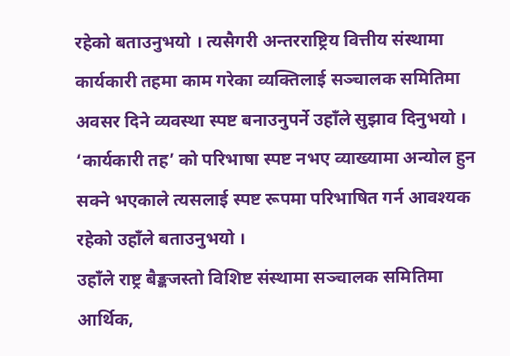रहेको बताउनुभयो । त्यसैगरी अन्तरराष्ट्रिय वित्तीय संस्थामा कार्यकारी तहमा काम गरेका व्यक्तिलाई सञ्चालक समितिमा अवसर दिने व्यवस्था स्पष्ट बनाउनुपर्ने उहाँले सुझाव दिनुभयो । ‘कार्यकारी तह’ को परिभाषा स्पष्ट नभए व्याख्यामा अन्योल हुन सक्ने भएकाले त्यसलाई स्पष्ट रूपमा परिभाषित गर्न आवश्यक रहेको उहाँले बताउनुभयो ।
उहाँले राष्ट्र बैङ्कजस्तो विशिष्ट संस्थामा सञ्चालक समितिमा आर्थिक,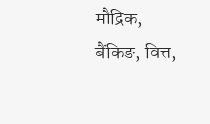मौद्रिक, बैंकिङ, वित्त,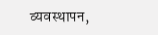व्यवस्थापन,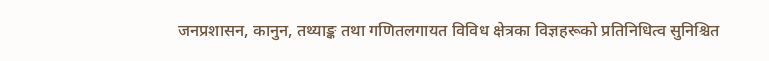जनप्रशासन, कानुन, तथ्याङ्क तथा गणितलगायत विविध क्षेत्रका विज्ञहरूको प्रतिनिधित्व सुनिश्चित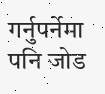गर्नुपर्नेमा पनि जोड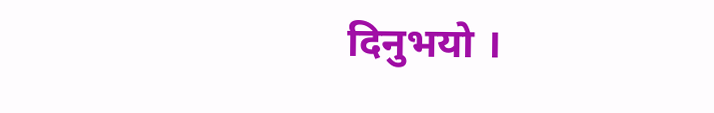दिनुभयो ।